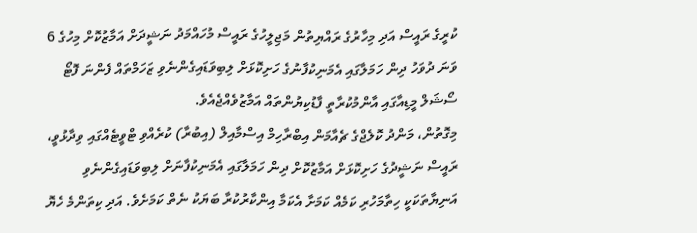ކުރީގެ ރައީސް އަދި މިހާރުގެ ރައްޔިތުން މަޖިލީހުގެ ރައީސް މުހައްމަދު ނަޝީދަށް އަމާޒުކޮށް މިހުގެ 6 ވަނަ ދުވަހު ދިން ހަމަލާގައި އެމަނިކުފާނުގެ ހަށިކޮޅަށް ލިބިވަޑައިގެންނެވި ޒަހަމްތައް ފެންނަ ފޮޓޯ ސޯޝަލް މީޑިއާގައި އާންމުކުރާތީ ފާޑުކިޔުންތައް އަމާޒުވެއްޖެއެވެ.
މިގޮތުން، މަންދު ކޮލެޖްގެ ޗެއާމަން އިބްރާހިމް އިސްމާއިލް (އިބުރާ) ކުރެއްވި ޓްވީޓެއްގައި ވިދާޅުވީ، ރައީސް ނަޝީދުގެ ހަށިކޮޅަށް އަމާޒުކޮށް ދިން ހަމަލާގައި އެމަނިކުފާނަށް ލިބިވަޑައިގެންނެވި އަނިޔާތަކަކީ ހިތާމަހުރި ކަމެއް ކަމަށާ އެކަމާ އިންކާރުކުރާ ބަޔަކު ނެތް ކަމަށެވެ. އަދި ކިތަންމެ ހެޔޮ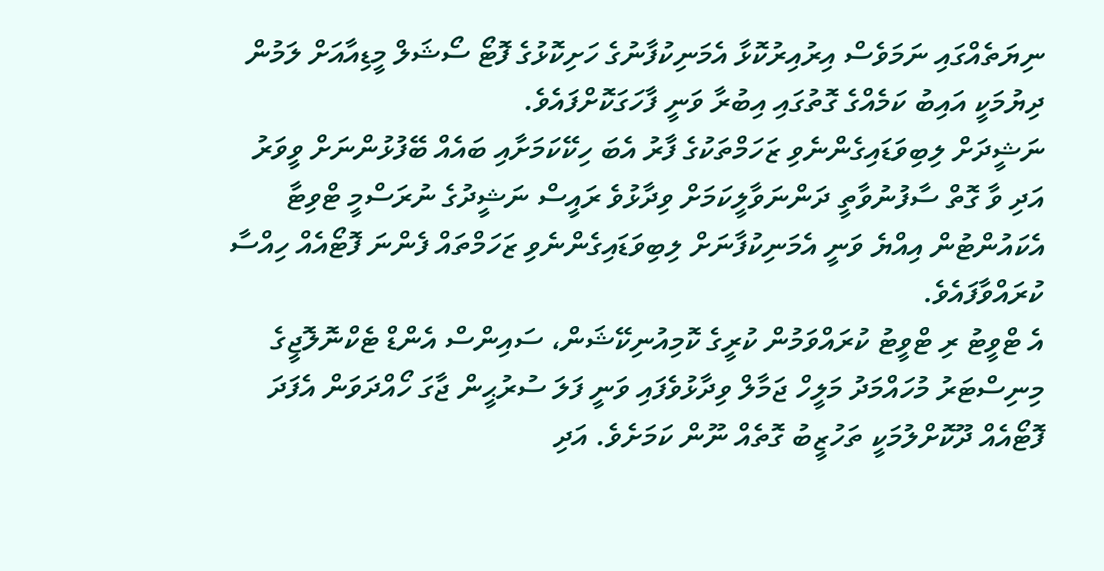ނިޔަތެއްގައި ނަމަވެސް އިރުއިރުކޮޅާ އެމަނިކުފާނުގެ ހަށިކޮޅުގެ ފޮޓޯ ސޯޝަލް މީޑިއާއަށް ލަމުން ދިޔުމަކީ އައިބު ކަމެއްގެ ގޮތުގައި އިބުރާ ވަނީ ފާހަގަކޮށްފައެވެ.
ނަޝީދަށް ލިބިވަޑައިގެންނެވި ޒަހަމްތަކުގެ ފާރު އެބަ ހިކޭކަމަށާއި ބައެއް ބޭފުޅުންނަށް ވީވަރު އަދި ވާ ގޮތް ސާފުނުވާތީ ދަންނަވާލީކަމަށް ވިދާޅުވެ ރައީސް ނަޝީދުގެ ނުރަސްމީ ޓްވިޓާ އެކައުންޓުން އިއްޔެ ވަނީ އެމަނިކުފާނަށް ލިބިވަޑައިގެންނެވި ޒަހަމްތައް ފެންނަ ފޮޓޯއެއް ހިއްސާ ކުރައްވާފައެވެ.
އެ ޓްވީޓު ރި ޓްވީޓު ކުރައްވަމުން ކުރީގެ ކޮމިއުނިކޭޝަން، ސައިންސް އެންޑް ޓެކްނޮލޮޖީގެ މިނިސްޓަރު މުހައްމަދު މަލީހް ޖަމާލް ވިދާޅުވެފައި ވަނީ ފަލަ ސުރުޙީން ޖާގަ ހޯއްދަވަން އެފަދަ ފޮޓޯއެއް ދޫކޮށްލުމަކީ ތަހުޒީބު ގޮތެއް ނޫން ކަމަށެވެ. އަދި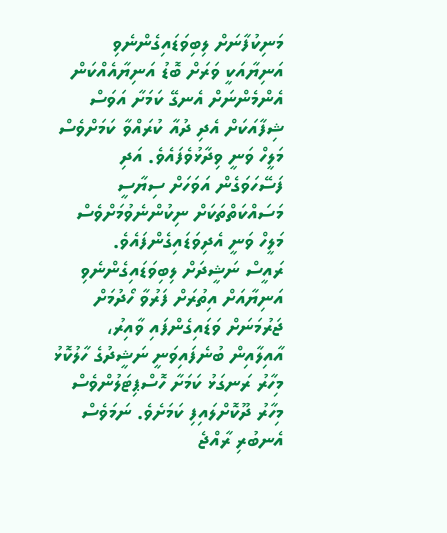މަނިކުފާނަށް ލިބިވަޑައިގެންނެވި އަނިޔާއަކީ ވަރަށް ބޮޑު އަނިޔާއެއްކަން އެންމެންނަށް އެނގޭ ކަމަށާ އަވަސް ޝިފާއަކަށް އެދި ދުއާ ކުރައްވާ ކަމަށްވެސް މަލީހް ވަނީ ވިދާޅުވެފައެވެ. އަދި ފަސޭހަވަގެން އަވަހަށް ސިޔާސީ މަސައްކަތްތަކަށް ނިކުންނެވުމަށްވެސް މަލީހް ވަނީ އެދިވަޑައިގެންފައެވެ.
ރައީސް ނަޝީދަށް ލިބިވަޑައިގެންނެވި އަނިޔާއަށް އިތުރަށް ފަރުވާ ހޯދުމަށް ޖަރުމަނަށް ވަޑައިގެންފައި ވާއިރު، އާއިލާއިން ބުނެފައިވަނީ ނަޝީދުގެ ހާލުކޮޅު މިހާރު ރަނގަޅު ކަމަށާ ހޮސްޕިޓަލުންވެސް މިހާރު ދޫކޮށްލައިފި ކަމަށެވެ. ނަމަވެސް އެނބުރި ރާއްޖެ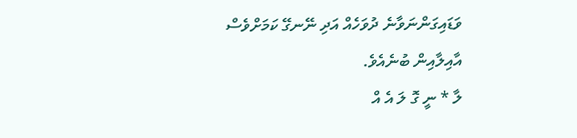ވަޑައިގަންނަވާނެ ދުވަހެއް އަދި ނޭނގޭ ކަމަށްވެސް އާއިލާއިން ބުނެއެވެ.
ލާ * ނީ ގޮ ލަ އެ އް